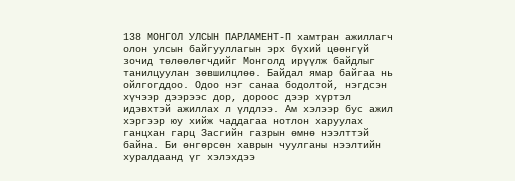138 МОНГОЛ УЛСЫН ПАРЛАМЕНТ-П хамтран ажиллагч олон улсын байгууллагын эрх бүхий цөөнгүй зочид төлөөлөгчдийг Монголд ирүүлж байдлыг танилцуулан зөвшилцлөө. Байдал ямар байгаа нь ойлгогддоо. Одоо нэг санаа бодолтой, нэгдсэн хүчээр дээрээс дор, дороос дээр хүртэл идэвхтэй ажиллах л үлдлээ. Ам хэлээр бус ажил хэргээр юу хийж чаддагаа нотлон харуулах ганцхан гарц Засгийн газрын өмнө нээлттэй байна. Би өнгөрсөн хаврын чуулганы нээлтийн хуралдаанд үг хэлэхдээ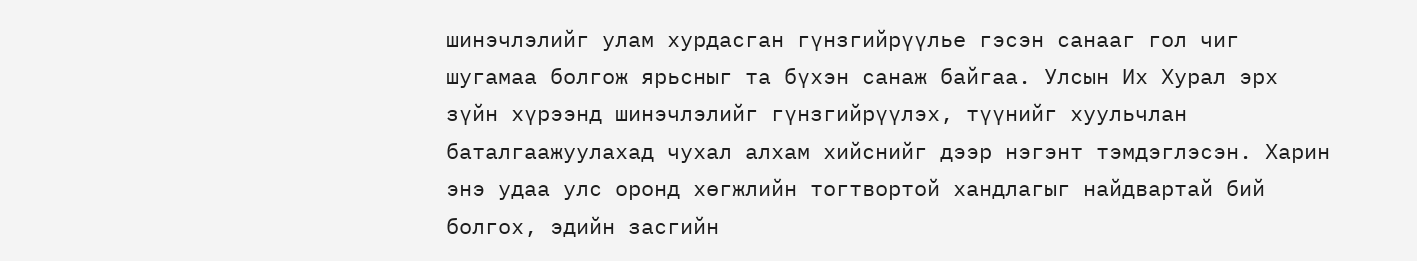шинэчлэлийг улам хурдасган гүнзгийрүүлье гэсэн санааг гол чиг шугамаа болгож ярьсныг та бүхэн санаж байгаа. Улсын Их Хурал эрх зүйн хүрээнд шинэчлэлийг гүнзгийрүүлэх, түүнийг хуульчлан баталгаажуулахад чухал алхам хийснийг дээр нэгэнт тэмдэглэсэн. Харин энэ удаа улс оронд хөгжлийн тогтвортой хандлагыг найдвартай бий болгох, эдийн засгийн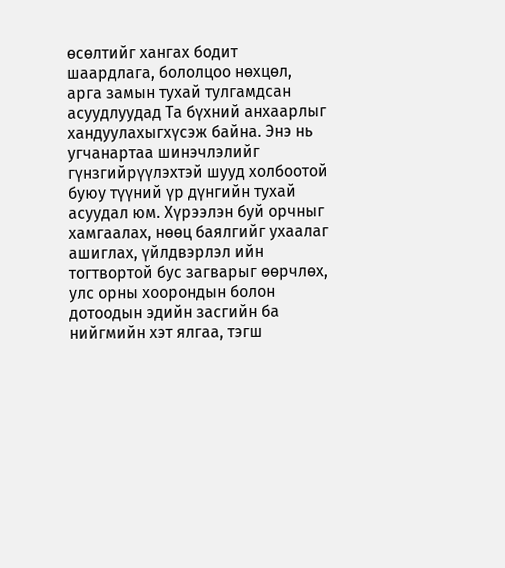өсөлтийг хангах бодит шаардлага, бололцоо нөхцөл, арга замын тухай тулгамдсан асуудлуудад Та бүхний анхаарлыг хандуулахыгхүсэж байна. Энэ нь угчанартаа шинэчлэлийг гүнзгийрүүлэхтэй шууд холбоотой буюу түүний үр дүнгийн тухай асуудал юм. Хүрээлэн буй орчныг хамгаалах, нөөц баялгийг ухаалаг ашиглах, үйлдвэрлэл ийн тогтвортой бус загварыг өөрчлөх, улс орны хоорондын болон дотоодын эдийн засгийн ба нийгмийн хэт ялгаа, тэгш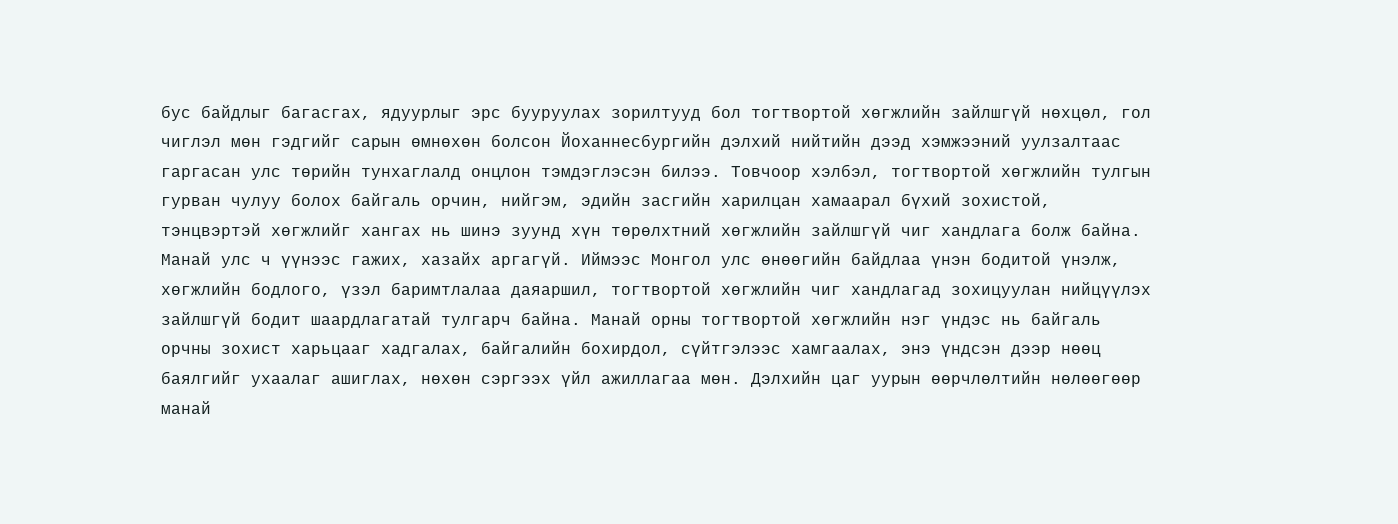бус байдлыг багасгах, ядуурлыг эрс бууруулах зорилтууд бол тогтвортой хөгжлийн зайлшгүй нөхцөл, гол чиглэл мөн гэдгийг сарын өмнөхөн болсон Йоханнесбургийн дэлхий нийтийн дээд хэмжээний уулзалтаас гаргасан улс төрийн тунхаглалд онцлон тэмдэглэсэн билээ. Товчоор хэлбэл, тогтвортой хөгжлийн тулгын гурван чулуу болох байгаль орчин, нийгэм, эдийн засгийн харилцан хамаарал бүхий зохистой, тэнцвэртэй хөгжлийг хангах нь шинэ зуунд хүн төрөлхтний хөгжлийн зайлшгүй чиг хандлага болж байна. Манай улс ч үүнээс гажих, хазайх аргагүй. Иймээс Монгол улс өнөөгийн байдлаа үнэн бодитой үнэлж, хөгжлийн бодлого, үзэл баримтлалаа даяаршил, тогтвортой хөгжлийн чиг хандлагад зохицуулан нийцүүлэх зайлшгүй бодит шаардлагатай тулгарч байна. Манай орны тогтвортой хөгжлийн нэг үндэс нь байгаль орчны зохист харьцааг хадгалах, байгалийн бохирдол, сүйтгэлээс хамгаалах, энэ үндсэн дээр нөөц баялгийг ухаалаг ашиглах, нөхөн сэргээх үйл ажиллагаа мөн. Дэлхийн цаг уурын өөрчлөлтийн нөлөөгөөр манай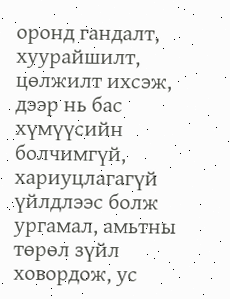оронд гандалт, хуурайшилт, цөлжилт ихсэж, дээр нь бас хүмүүсийн болчимгүй, хариуцлагагүй үйлдлээс болж ургамал, амьтны төрөл зүйл ховордож, ус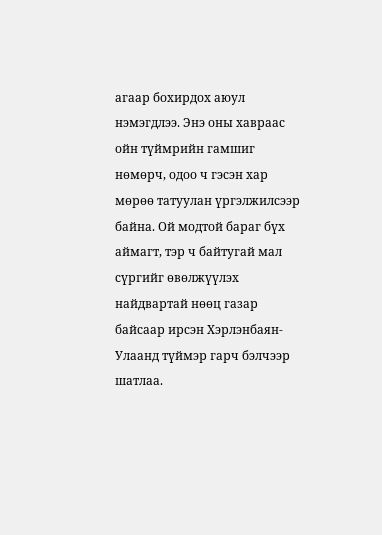агаар бохирдох аюул нэмэгдлээ. Энэ оны хавраас ойн түймрийн гамшиг нөмөрч, одоо ч гэсэн хар мөрөө татуулан үргэлжилсээр байна. Ой модтой бараг бүх аймагт, тэр ч байтугай мал сүргийг өвөлжүүлэх найдвартай нөөц газар байсаар ирсэн Хэрлэнбаян-Улаанд түймэр гарч бэлчээр шатлаа.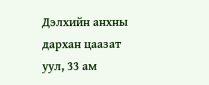Дэлхийн анхны дархан цаазат уул, 33 ам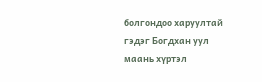болгондоо харуултай гэдэг Богдхан уул маань хүртэл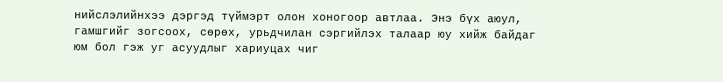нийслэлийнхээ дэргэд түймэрт олон хоногоор автлаа. Энэ бүх аюул, гамшгийг зогсоох, сөрөх, урьдчилан сэргийлэх талаар юу хийж байдаг юм бол гэж уг асуудлыг хариуцах чиг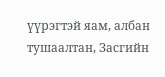үүрэгтэй яам, албан тушаалтан, Засгийн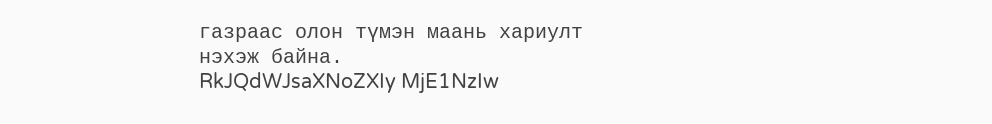газраас олон түмэн маань хариулт нэхэж байна.
RkJQdWJsaXNoZXIy MjE1NzIw